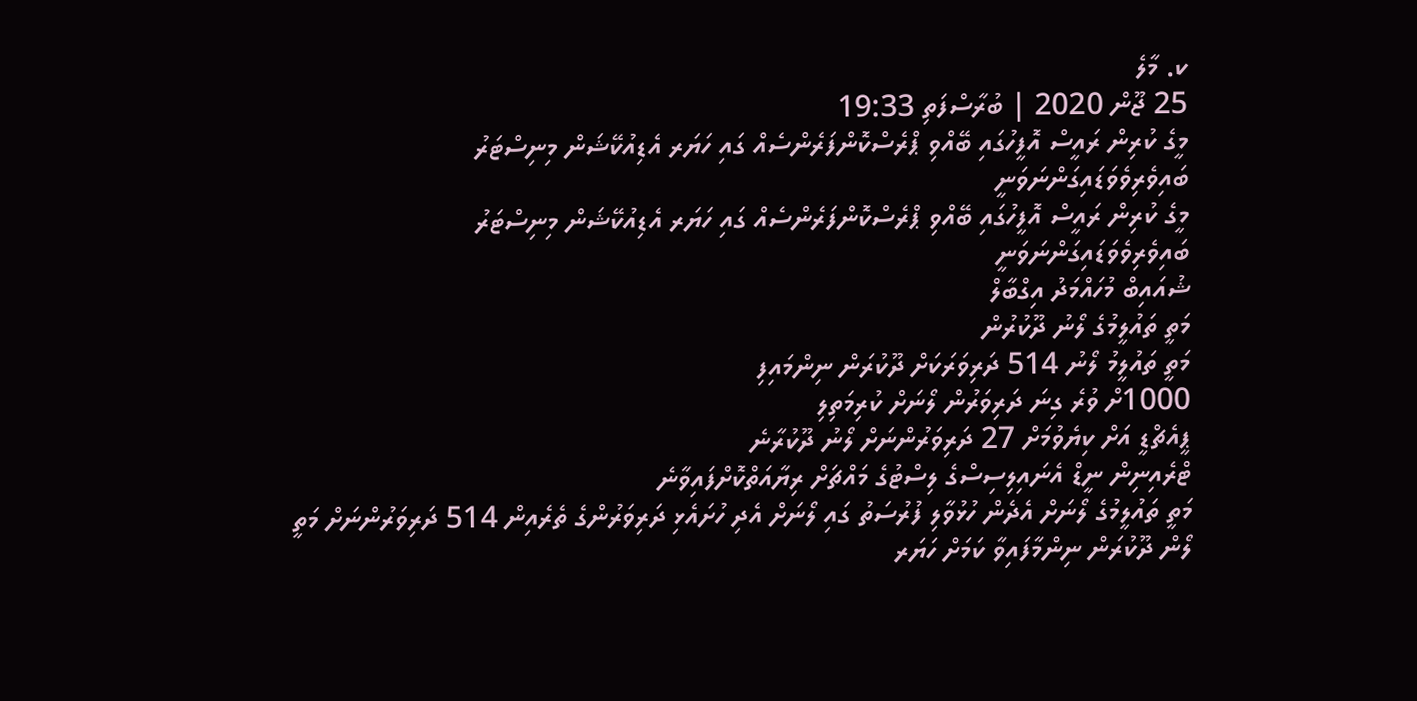ކ. މާލެ
25 ޖޫން 2020 | ބުރާސްފަތި 19:33
މީގެ ކުރިން ރައީސް އޮފީހުގައި ބޭއްވި ޕްރެސްކޮންފަރެންސެއް ގައި ހަޔަރ އެޑިއުކޭޝަން މިނިސްޓަރު ބައިވެރިވެވަޑައިގަންނަވަނީ
މީގެ ކުރިން ރައީސް އޮފީހުގައި ބޭއްވި ޕްރެސްކޮންފަރެންސެއް ގައި ހަޔަރ އެޑިއުކޭޝަން މިނިސްޓަރު ބައިވެރިވެވަޑައިގަންނަވަނީ
ޝުއައިބް މުހައްމަދު އިގްބާލް
މަތީ ތައުލީމުގެ ލޯނު ދޫކުރުން
މަތީ ތައުލީމު ލޯނު 514 ދަރިވަރަކަށް ދޫކުރަން ނިންމައިފި
1000ށް ވުރެ ގިނަ ދަރިވަރުން ލޯނަށް ކުރިމަތިލި
ޕީއެޗްޑީ އަށް ކިޔެވުމަށް 27 ދަރިވަރުންނަށް ލޯނު ދޫކުރާނެ
ޓްރެއިނިން ނީޑް އެނައިލިސިސްގެ ލިސްޓުގެ މައްޗަށް ރިޔާއަތްކޮށްފައިވާނެ
މަތީ ތައުލީމުގެ ލޯނަށް އެދެން ހުޅުވާލި ފުރުސަތު ގައި ލޯނަށް އެދި ހުށައެޅި ދަރިވަރުންގެ ތެރެއިން 514 ދަރިވަރުންނަށް މަތީ ލޯން ދޫކުރަން ނިންމާފައިވާ ކަމަށް ހަޔަރ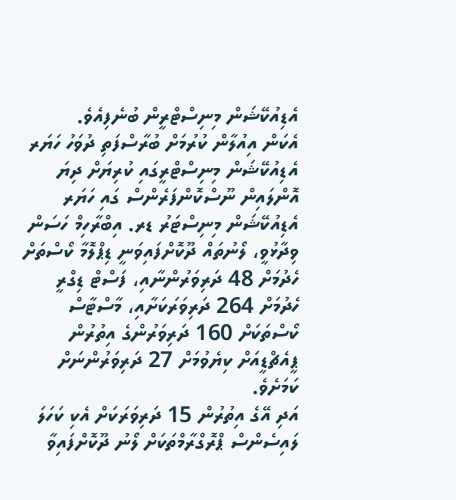އެޑިއުކޭޝަން މިނިސްޓްރީން ބުނެފިއެވެ.
އެކަން އިއުލާން ކުރުމަށް ބުރާސްފަތި ދުވަހު ހަޔަރ އެޑިއުކޭޝަން މިނިސްޓްރީގައި ކުރިޔަށް ދިޔަ އޮންލައިން ނޫސްކޮންފަރެންސް ގައި ހަޔަރ އެޑިއުކޭޝަން މިނިސްޓަރު ޑރ. އިބްރާހިމް ހަސަން ވިދާޅުވީ، ލޯނުތައް ދޫކޮށްފައިވަނީ ޑިޕްލޮމާ ކޯސްތަށް ހެދުމަށް 48 ދަރިވަރުންނާއި، ފަސްޓް ޑިގްރީ ހެދުމަށް 264 ދަރިވަރަކަށާއި، މާސްޓާސް ކޯސްތަކަށް 160 ދަރިވަރުންގެ އިތުރުން ޕީއެޗްޑީއަށް ކިޔެވުމަށް 27 ދަރިވަރުންނަށް ކަމަށެވެ.
އަދި އޭގެ އިތުރުން 15 ދަރިވަރަކަށް އެކި ކަހަލަ ލައިސެންސް ޕްރޮގްރާމްތަކަށް ލޯނު ދޫކޮށްފައިވާ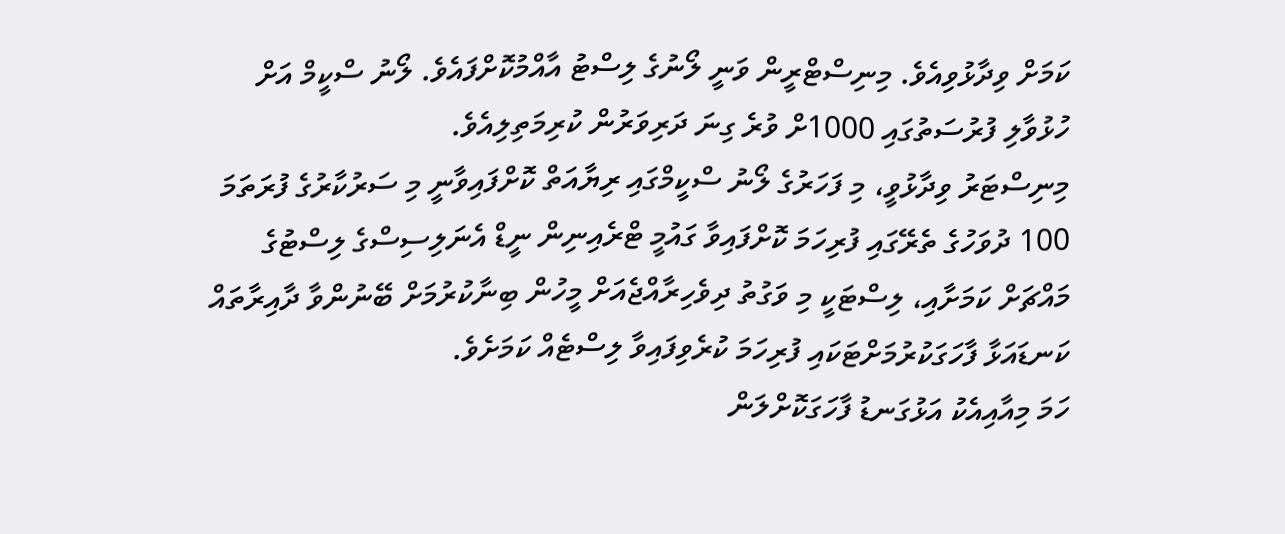ކަމަށް ވިދާޅުވިއެވެ. މިނިސްޓްރީން ވަނީ ލޯނުގެ ލިސްޓު އާއްމުކޮށްފައެވެ. ލޯނު ސްކީމް އަށް ހުޅުވާލި ފުރުސަތުގައި 1000ށް ވުރެ ގިނަ ދަރިވަރުން ކުރިމަތިލިއެވެ.
މިނިސްޓަރު ވިދާޅުވީ، މި ފަހަރުގެ ލޯނު ސްކީމްގައި ރިޔާއަތް ކޮށްފައިވާނީ މި ސަރުކާރުގެ ފުރަތަމަ 100 ދުވަހުގެ ތެރޭގައި ފުރިހަމަ ކޮށްފައިވާ ގައުމީ ޓްރެއިނިން ނީޑް އެނަލިސިސްގެ ލިސްޓުގެ މައްޗަށް ކަމަށާއި، ލިސްޓަކީ މި ވަގުތު ދިވެހިރާއްޖެއަށް މީހުން ބިނާކުރުމަށް ބޭނުންވާ ދާއިރާތައް ކަނޑައަޅާ ފާހަގަކުރުމަށްޓަކައި ފުރިހަމަ ކުރެވިފައިވާ ލިސްޓެއް ކަމަށެވެ.
ހަމަ މިއާއިއެކު އަޅުގަނޑު ފާހަގަކޮށްލަން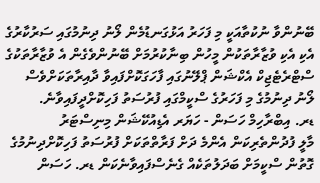ބޭނުންވާ ނުކުތާއަކީ މި ފަހަރު އަޅުގަނޑުމެން ލޯނު ދިނުމުގައި ސަރުކާރުގެ އެކި އެކި ވުޒާރާތަކުން މީހުން ބިނާކުރުމަށް ބޭނުންވެގެން އެ ވުޒާރާތަކުގެ ސްޓްރެޓެޖިކް އެކްޝަން ޕްލޭނުގައި ފާހަގަކޮށްފައިވާ ދާއިރާތަކަށްވެސް ލޯނު ދިނުމުގެ މި ފަހަރުގެ ސްކީމްގައި ފުރުސަތު ފަހިކޮށްދީފައިވާނެ.
ޑރ. އިބްރާހިމް ހަސަން - ހަޔަރ އެޑިއުކޭޝަން މިނިސްޓަރު
މާލީ ފުދުންތެރިކަން އެންމެ ދަށް ފަރާތްތަކަށް ފުރުސަތު ފަހިކޮށްދިނުމުގެ ގޮތުން ސްކީމަށް ބަދަލުތަކެއް ގެނެސްފައިވާނެކަން ޑރ. ހަސަން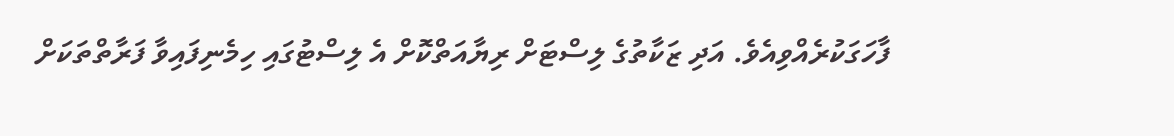ފާހަގަކުރެއްވިއެވެ. އަދި ޒަކާތުގެ ލިސްޓަށް ރިޔާއަތްކޮށް އެ ލިސްޓުގައި ހިމެނިފައިވާ ފަރާތްތަކަށް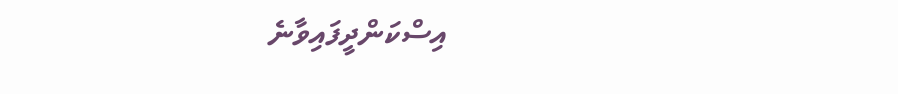އިސްކަންދީފައިވާނެ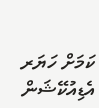ކަމަށް ހަޔަރ އެޑިއުކޭޝަން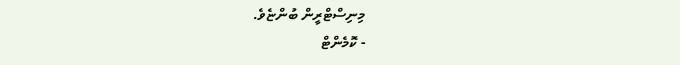މިނިސްޓްރީން ބުންޏެވެ.
- ކޮމެންޓް